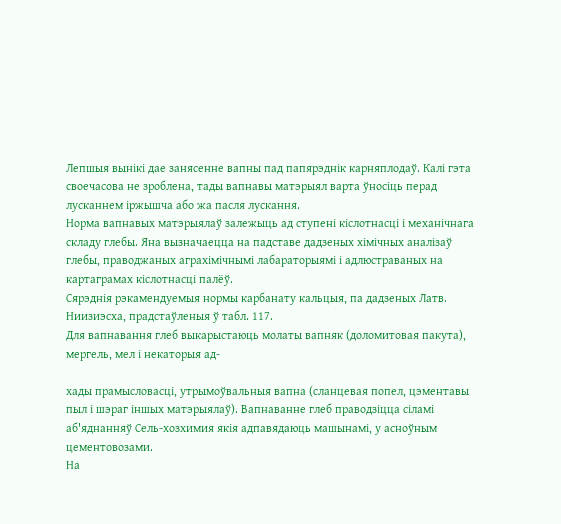Лепшыя вынікі дае занясенне вапны пад папярэднік карняплодаў. Калі гэта своечасова не зроблена, тады вапнавы матэрыял варта ўносіць перад лусканнем іржышча або жа пасля лускання.
Норма вапнавых матэрыялаў залежыць ад ступені кіслотнасці і механічнага складу глебы. Яна вызначаецца на падставе дадзеных хімічных аналізаў глебы, праводжаных аграхімічнымі лабараторыямі і адлюстраваных на картаграмах кіслотнасці палёў.
Сярэднія рэкамендуемыя нормы карбанату кальцыя, па дадзеных Латв. Ниизиэсха, прадстаўленыя ў табл. 117.
Для вапнавання глеб выкарыстаюць молаты вапняк (доломитовая пакута), мергель, мел і некаторыя ад-

хады прамысловасці, утрымоўвальныя вапна (сланцевая попел, цэментавы пыл і шэраг іншых матэрыялаў). Вапнаванне глеб праводзіцца сіламі аб'яднанняў Сель-хозхимия якія адпавядаюць машынамі, у асноўным цементовозами.
На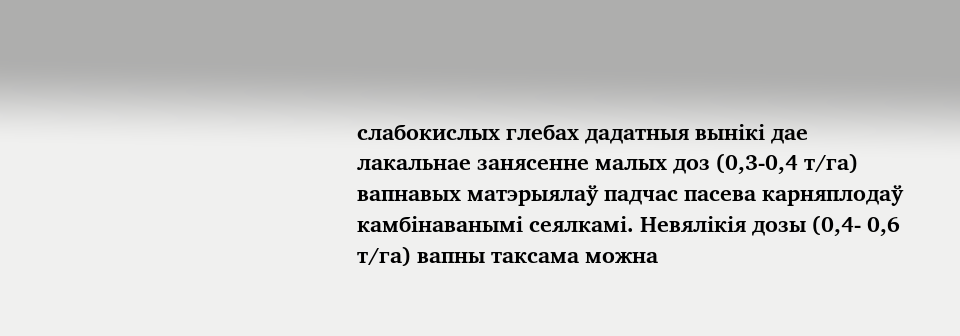слабокислых глебах дадатныя вынікі дае лакальнае занясенне малых доз (0,3-0,4 т/га) вапнавых матэрыялаў падчас пасева карняплодаў камбінаванымі сеялкамі. Невялікія дозы (0,4- 0,6 т/га) вапны таксама можна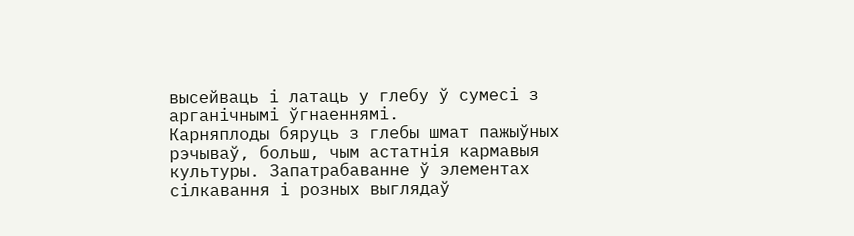высейваць і латаць у глебу ў сумесі з арганічнымі ўгнаеннямі.
Карняплоды бяруць з глебы шмат пажыўных рэчываў, больш, чым астатнія кармавыя культуры. Запатрабаванне ў элементах сілкавання і розных выглядаў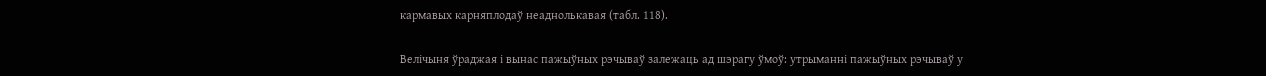кармавых карняплодаў неаднолькавая (табл. 118).

Велічыня ўраджая і вынас пажыўных рэчываў залежаць ад шэрагу ўмоў: утрыманні пажыўных рэчываў у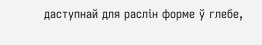даступнай для раслін форме ў глебе,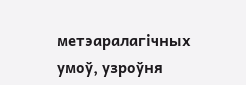метэаралагічных умоў, узроўня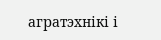агратэхнікі і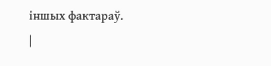іншых фактараў.
|